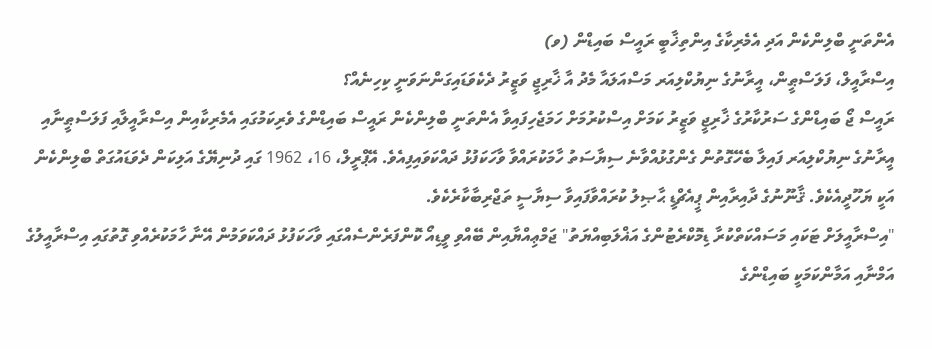އެންތަނީ ބްލިންކެން އަދި އެމެރިކާގެ އިންތިޚާބީ ރައީސް ބައިޑްން (ވ)
އިސްރާއީލް، ފަލަސްޠީން، އީރާނުގެ ނިޔުކްލިއަރ މަސްއަލައާ މެދު އާ ޚާރިޖީ ވަޒީރު ދެކެވަޑައިގަންނަވަނީ ކިހިނެއް؟
ރައީސް ޖޯ ބައިޑްންގެ ސަރުކާރުގެ ޚާރިޖީ ވަޒީރު ކަމަށް އިސްކުރުމަށް ހަމަޖެހިފައިވާ އެންތަނީ ބްލިންކެން ރައީސް ބައިޑްންގެ ވެރިކަމުގައި އެމެރިކާއިން އިސްރާއީލާއި ފަލަސްޠީނާއި އީރާނުގެ ނިޔުކްލިއަރ ފައިލާ ބެހޭގޮތުން ގެންގުޅުއްވާނެ ސިޔާސަތު ހާމަކުރައްވާ ވާހަކަފުޅު ދައްކަވައިފިއެވެ. އޭޕްރީލް، 16، 1962 ގައި ދުނިޔޭގެ އަލިކަން ދެވަޑައުގަތް ބްލިންކެން އަކީ ޔަހޫދީއެކެވެ. ޤާނޫނުގެ ދާއިރާއިން ޕީއެޗްޑީ ޙާޞިލު ކުރައްވާފައިވާ ސިޔާސީ ތަޖްރިބާކާރެކެވެ.
"އިސްރާއީލަށް ޓަކައި މަސައްކަތްކުރާ ޑިމޮކްރެޓުންގެ އަޣްލަބިއްޔަތު" ޖަމްޢިއްޔާއިން ބޭއްވި ވީޑިއޯ ކޮންފަރެންސެއްގައި ވާހަކަފުޅު ދައްކަވަމުން އޭނާ ހާމަކުރެއްވި ގޮތުގައި އިސްރާއީލުގެ އަމްނާއި އަމާންކަމަކީ ބައިޑްންގެ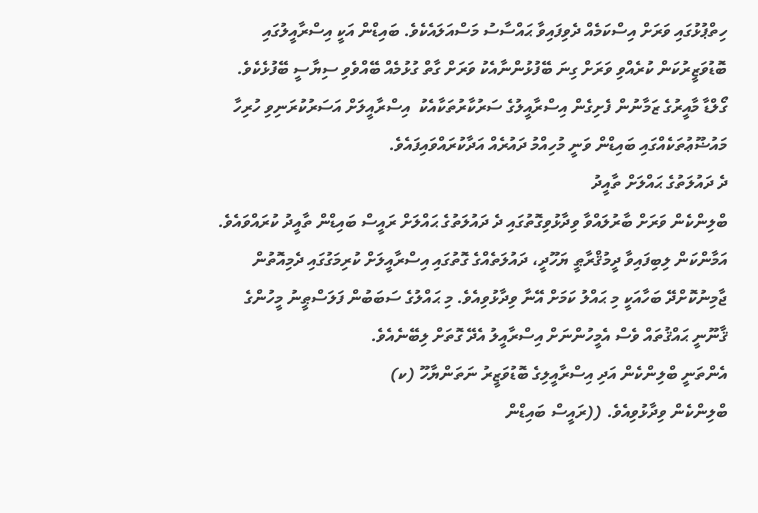ހިތްޕުޅުގައި ވަރަށް އިސްކަމެއް ދެވިފައިވާ ޙައްސާސު މަސްއަލައެކެވެ. ބައިޑްން އަކީ އިސްރާއީލުގައި ބޮޑުވަޒީރުކަން ކުރެއްވި ވަރަށް ގިނަ ބޭފުޅުންނާއެކު ވަރަށް ގާތް ގުޅުމެއް ބޭއްވެވި ސިޔާސީ ބޭފުޅެކެވެ. ގޯލްޑާ މާއީރުގެ ޒަމާނުން ފެށިގެން އިސްރާއީލުގެ ސަރުކާރުތަކާއެކު  އިސްރާއީލަށް އަސަރުކުރަނިވި ހުރިހާ މައުޟޫޢުތަކެއްގައި ބައިޑްން ވަނީ މުހިއްމު ދައުރެއް އަދާކުރައްވައިފައެވެ.
ދެ ދައުލަތުގެ ޙައްލަށް ތާއީދު
ބްލިންކެން ވަރަށް ބާރުލައްވާ ވިދާޅުވިގޮތުގައި ދެ ދައުލަތުގެ ޙައްލަށް ރައީސް ބައިޑްން ތާއީދު ކުރައްވައެވެ. އަމާންކަން ލިބިފައިވާ ދީމުޤްރާޠީ ޔަހޫދީ، ދައުލަތެއްގެ ގޮތުގައި އިސްރާއީލަށް ކުރިމަގުގައި ދެމިއޮތުން ޖާމިނުކޮށްދޭ ބަހާއަކީ މި ޙައްލު ކަމަށް އޭނާ ވިދާޅުވިއެވެ. މި ޙައްލުގެ ސަބަބުން ފަލަސްޠީނު މީހުންގެ ޤާނޫނީ ޙައްޤުތައް ވެސް އެމީހުންނަށް އިސްރާއީލު އެދޭ ގޮތަށް ލިބޭނެއެވެ.
އެންތަނީ ބްލިންކެން އަދި އިސްރާއީލިގެ ބޮޑުވަޒީރު ނަތަންޔާހޫ (ކ)
ބްލިންކެން ވިދާޅުވިއެވެ. ((ރައީސް ބައިޑްން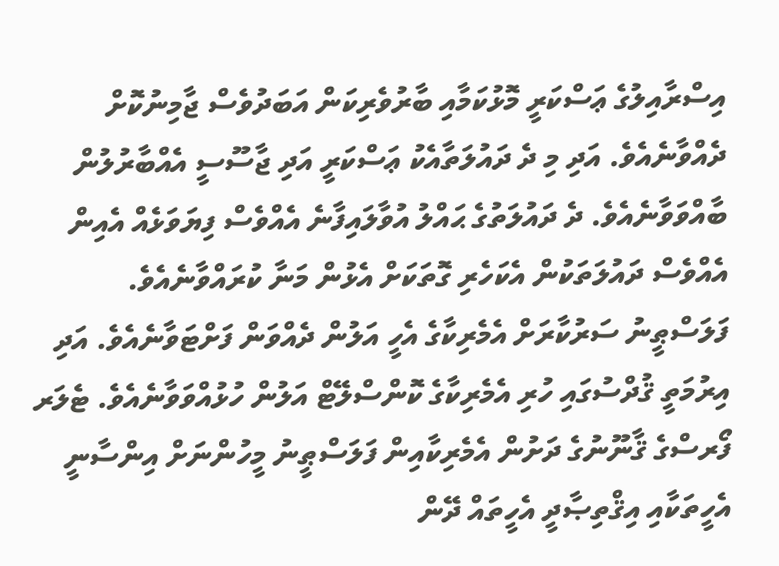އިސްރާއިލުގެ ޢަސްކަރީ މޮޅުކަމާއި ބާރުވެރިކަން އަބަދުވެސް ޖާމިނުކޮށް ދެއްވާނެއެވެ. އަދި މި ދެ ދައުލަތާއެކު ޢަސްކަރީ އަދި ޖާސޫސީ އެއްބާރުލުން ބާއްވަވާނެއެވެ. ދެ ދައުލަތުގެ ޙައްލު އުވާލައިފާނެ އެއްވެސް ފިޔަވަޅެއް އެއިން އެއްވެސް ދައުލަތަކުން އެކަހެރި ގޮތަކަށް އެޅުން މަނާ ކުރައްވާނެއެވެ. ފަލަސްޠީނު ސަރުކާރަށް އެމެރިކާގެ އެހީ އަލުން ދެއްވަން ފަށްޓަވާނެއެވެ. އަދި އިރުމަތީ ޤުދްސުގައި ހުރި އެމެރިކާގެ ކޮންސްލޭޓް އަލުން ހުޅުއްވަވާނެއެވެ. ޓެލަރ ފޯރސްގެ ޤާނޫނުގެ ދަށުން އެމެރިކާއިން ފަލަސްޠީނު މީހުންނަށް އިންސާނީ އެހީތަކާއި އިޤްތިޞާދީ އެހީތައް ދޭން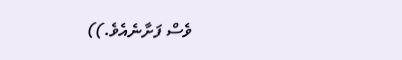ވެސް ފަށާނެއެވެ.))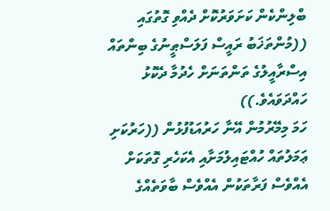ބްލިންކެން ކަށަވަރުކޮށް ދެއްވި ގޮތުގައި ((މުންތަޚަބު ރައީސް ފަލަސްޠީނުގެ ބިންތައް އިސްރާއީލުގެ ތަންތަނަށް ހެދުމާ ދެކޮޅު ހައްދަވައެވެ.))
ހަމަ މިމޭރުމުން އޭނާ ހަރުއަޑުފުޅުން ((ހަރުކަށި ޢަމަލުތައް ހުއްޓައިލުމަށާއި އެކަހެރި ގޮތަކަށް އެއްވެސް ފަރާތަކުން އެއްވެސް ބާވަތެއްގެ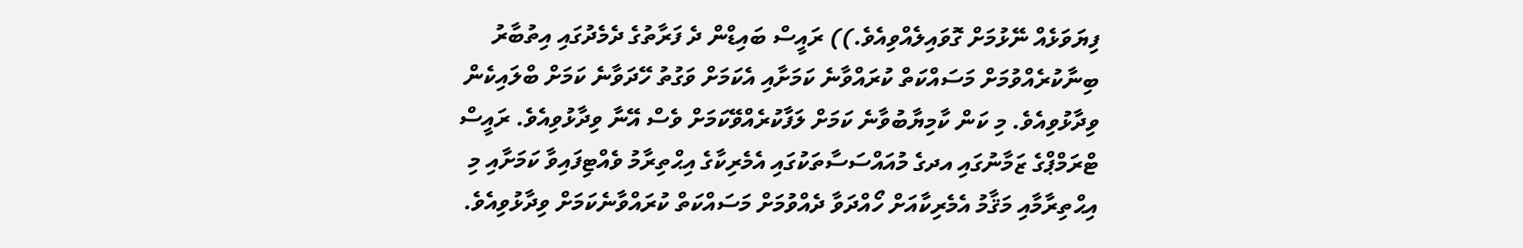ފިޔަވަޅެއް ނޭޅުމަށް ގޮވައިލެއްވިއެވެ.)) ރައީސް ބައިޑްން ދެ ފަރާތުގެ ދެމެދުގައި އިތުބާރު ބިނާކުރެއްވުމަށް މަސައްކަތް ކުރައްވާނެ ކަމަށާއި އެކަމަށް ވަގުތު ހޭދަވާނެ ކަމަށް ބްލައިކެން ވިދާޅުވިއެވެ. މި ކަން ކާމިޔާބުވާނެ ކަމަށް ލަފާކުރެއްވޭކަމަށް ވެސް އޭނާ ވިދާޅުވިއެވެ. ރައީސް ޓްރަމްޕްގެ ޒަމާނުގައި އދގެ މުއައްސަސާތަކުގައި އެމެރިކާގެ އިޙްތިރާމު ވެއްޓިފައިވާ ކަމަށާއި މި އިޙްތިރާމާއި މަޤާމު އެމެރިކާއަށް ހޯއްދަވާ ދެއްވުމަށް މަސައްކަތް ކުރައްވާނެކަމަށް ވިދާޅުވިއެވެ.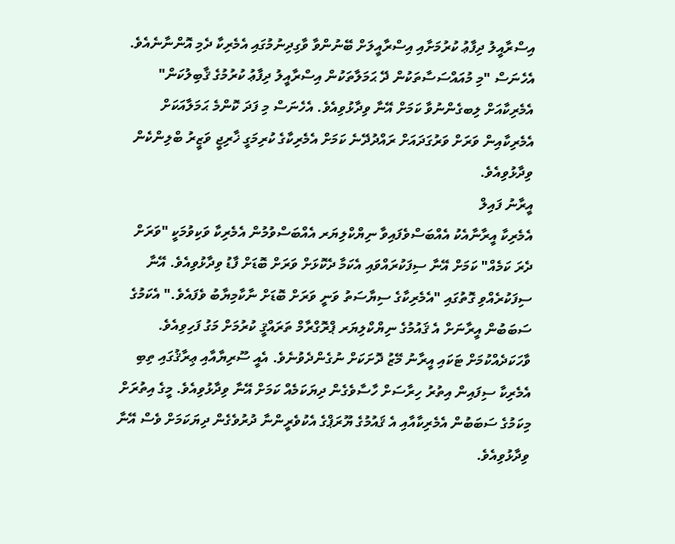އިސްރާއީލު ދިފާޢު ކުރުމަށާއި އިސްރާއީލަށް ބޭނުންވާ ވާގިދިނުމުގައި އެމެރިކާ ދެމި އޮންނާނެއެވެ. އެހެނަސް "މި މުއައްސަސާތަކުން ދޭ ޙަމަލާތަކުން އިސްރާއީލު ދިފާޢު ކުރުމުގެ ޤާބިލުކަން" އެމެރިކާއަށް ލިބގެންނުވާ ކަމަށް އޭނާ ވިދާޅުވިއެވެ. އެހެނަސް މި ފަދަ ކޮންމެ ޙަމަލާއަކަށް އެމެރިކާއިން ވަރަށް ވަރުގަދައަށް ރައްދުދޭނެ ކަމަށް އެމެރިކާގެ ކުރިމަގީ ޚާރިޖީ ވަޒީރު ބްލިންކެން ވިދާޅުވިއެވެ.
އީރާނު ފައިލް
އެމެރިކާ އީރާނާއެކު އެއްބަސްވެފައިވާ ނިޔްކްލިޔަރ އެއްބަސްވުމުން އެމެރިކާ ވަކިވުމަކީ "ވަރަށް ދެރަ ކަމެއް" ކަމަށް އޭނާ ސިފަކުރައްވައި އެކަމާ ދެކޮޅަށް ވަރަށް ބޮޑަށް ފާޑު ވިދާޅުވިއެވެ. އޭނާ ސިފަކުރެއްވި ގޮތުގައި "އެމެރިކާގެ ސިޔާސަތު ވަނީ ވަރަށް ބޮޑަށް ނާކާމިޔާބު ވެފައެވެ." އެކަމުގެ ސަބަބުން އީރާނަށް އެ ޤައުމުގެ ނިޔްކްލިޔަރ ޕްރޮގްރާމް ތަރައްޤީ ކުރުމަށް މަގު ފަހިވިއެވެ. ވާހަކަދެއްކުމަށް ޓަކައި އީރާނު މޭޒު ދޮށަކަށް ނުގެންދެވުނެވެ. އެއީ ސޫރިޔާއާއި ޢިރާޤުގައި ތިބި އެމެރިކާ ސިފައިން އިތުރު ހިރާސަށް ހާސާވެގެން ދިޔަކަމެއް ކަމަށް އޭނާ ވިދާޅުވިއެވެ. މީގެ އިތުރަށް މިކަމުގެ ސަބަބުން އެމެރިކާއާއި އެ ޤައުމުގެ ޔޫރަޕްގެ އެކުވެރީންނާ ދުރުވެގެން ދިޔަކަމަށް ވެސް އޭނާ ވިދާޅުވިއެވެ.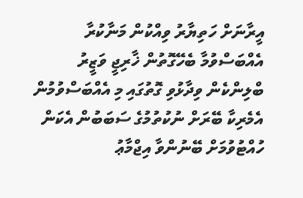އީރާނަށް ހަތިޔާރު ވިއްކުން މަނާކުރާ އެއްބަސްވުމާ ބެހޭގޮތުން ޚާރިޖީ ވަޒީރު ބްލިންކެން ވިދާޅުވި ގޮތުގައި މި އެއްބަސްވުމުން އެމެރިކާ ބޭރަށް ނުކުތުމުގެ ސަބަބުން އެކަން ހުއްޓުވުމަށް ބޭނުންވާ އިޖްމާޢު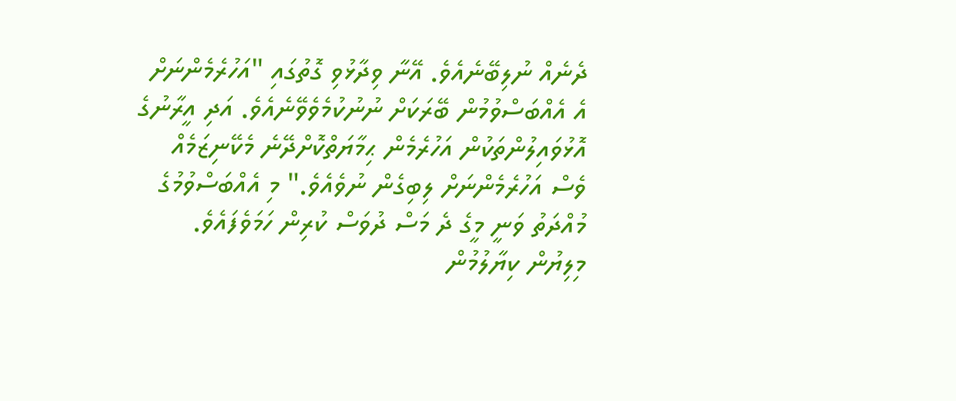ދެނެއް ނުލިބޭނެއެވެ. އޭނާ ވިދާޅުވި ގޮތުގައި "އަހުރެމެންނަށް އެ އެއްބަސްވުމުން ބޭރަކަށް ނުނުކުމެވެވޭނެއެވެ. އަދި އީރާނުގެ އޮޅުވައިލުންތަކުން އަހުރެމެން ޙިމާޔަތްކޮށްދޭނެ މެކޭނިޒަމެއް ވެސް އަހުރެމެންނަށް ލިބިގެން ނުވެއެވެ." މި އެއްބަސްވުމުގެ މުއްދަތު ވަނީ މީގެ ދެ މަސް ދުވަސް ކުރިން ހަމަވެފައެވެ.
މިލިޔުން ކިޔާލުމުން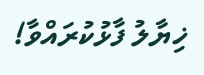ޚިޔާލު ފާޅުކުރައްވާ!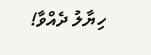ހިޔާލު ދެއްވާ!